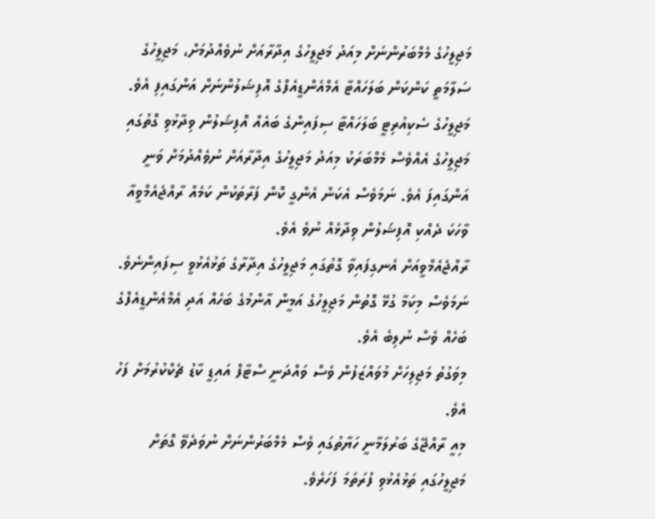މަޖިލީހުގެ މެމްބަރުންނަށް މިއަދު މަޖިލީހުގެ އިދާރާއަށް ނުވެއްދުމަށް، މަޖިލީހުގެ ސަލާމަތީ ކަންކަން ބަލަހައްޓާ އެމްއެންޑީއެފްގެ އޮފިޝަލުންނަށް އަންގައިފި އެވެ.
މަޖިލީހުގެ ސެކިއުރިޓީ ބަލަހައްޓާ ސިފައިންގެ ބައެއް އޮފިޝަލުން ވިދާޅުވި ގޮތުގައި މަޖިލީހުގެ އެއްވެސް މެމްބަރަކު މިއަދު މަޖިލީހުގެ އިދާރާއަށް ނުވެއްދުމަށް ވަނީ އަންގައިފަ އެވެ. ނަމަވެސް އެކަން އެންގީ ކޮން ފަރާތަކުން ކަމެއް ރާއްޖެއެމްވީއާ ވާހަކަ ދެއްކި އޮފިޝަލުން ވިދާޅެއް ނުވެ އެވެ.
ރާއްޖެއެމްވީއަށް އެނގިފައިވާ ގޮތުގައި މަޖިލީހުގެ އިދާރާގެ ތަޅުއެޅުވީ ސިފައިންނެވެ. ނަމަވެސް މިކަމާ ގުޅޭ ގޮތުން މަޖިލީހުގެ އަމީން އާންމުގެ ބަހެއް އަދި އެމްއެންޑީއެފްގެ ބަހެއް ވެސް ނުލިބެ އެވެ.
މިވަގުތު މަޖިލިހަށް މުވައްޒަފުން ވެސް ވައްދަނީ ސްޓާފް އައިޑީ ކާޑު ޗެކްކުރުމަށް ފަހު އެވެ.
މިއީ ރާއްޖޭގެ ބަރުލަމާނީ ހަޔާތުގައި ވެސް މެމްބަރުންނަށް ނުވަދެވޭ ގޮތަށް މަޖިލީހުގައި ތަޅުއެޅުވި ފުރަތަމަ ފަހަރެވެ.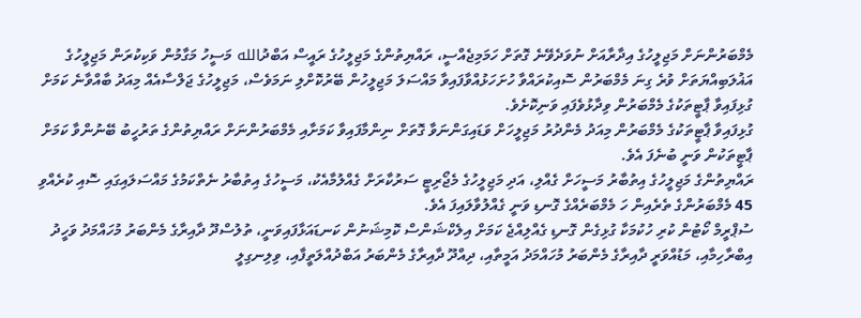މެމްބަރުންނަށް މަޖިލީހުގެ އިދާރާއަށް ނުވަދެވޭނެ ގޮތަށް ހަމަމިޖެއްސީ، ރައްޔިތުންގެ މަޖިލީހުގެ ރައީސް އަބްދުالله މަސީހު މަގާމުން ވަކިކުރަން މަޖިލީހުގެ އަޣުލަބިއްޔަތަށް ވުރެ ގިނަ މެމްބަރުން ސޮއިކުރައްވާ ހުށަހަޅުއްވާފައިވާ މައްސަލަ މަޖިލީހުން ބޭރުކޮށްލި ނަމަވެސް، މަޖިލީހުގެ ޖަލްސާއެއް މިއަދު ބާއްވާނެ ކަމަށް ގުޅިފައިވާ ޕާޓީތަކުގެ މެމްބަރުން ވިދާޅުވެފައި ވަނިކޮށެވެ.
ގުޅިފައިވާ ޕާޓީތަކުގެ މެމްބަރުން މިއަދު މެންދުރު މަޖިލީހަށް ވަޑައިގަންނަވާ ގޮތަށް ނިންމާފައިވާ ކަމަށާއި މެމްބަރުންނަށް ރައްޔިތުންގެ ތަރުހީބު ބޭނުންވާ ކަމަށް ޕާޓީތަކުން ވަނީ ބުނެފަ އެވެ.
ރައްޔިތުންގެ މަޖިލީހުގެ އިތުބާރު މަސީހަށް ގެއްލި، އަދި މަޖިލީހުގެ މެޖޯރިޓީ ސަރުކާރަށް ގެއްލުމާއެކު، މަސީހުގެ އިތުބާރު ނެތްކަމުގެ މައްސަލައިގައި ސޮއި ކުރެއްވި 45 މެމްބަރުންގެ ތެރެއިން ހަ މެމްބަރެއްގެ ގޮނޑި ވަނީ ގެއްލުވާލައިފަ އެވެ.
ސުޕްރީމް ކޯޓުން ކުރި ހުކުމަކާ ގުޅިގެން ގޮނޑި ގެއްލިއްޖެ ކަމަށް އިލެކްޝަންސް ކޮމިޝަނުން ކަނޑައަޅާފައިވަނީ، ތުލުސްދޫ ދާއިރާގެ މެންބަރު މުހައްމަދު ވަހީދު އިބްރާހިމާއި، މަޑުއްވަރީ ދާއިރާގެ މެންބަރު މުހައްމަދު އަމީތާއި، ދިއްދޫ ދާއިރާގެ މެންބަރު އަބްދުއްލަތީފާއި، ވިލިނގިލީ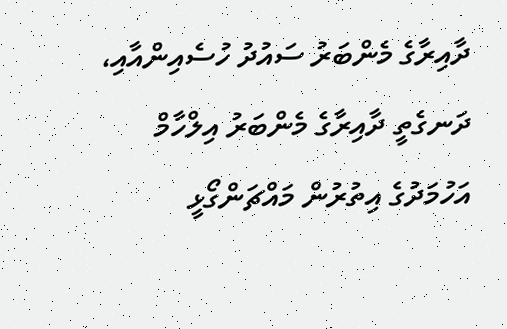ދާއިރާގެ މެންބަރު ސައުދު ހުސެއިންއާއި، ދަނގެތީ ދާއިރާގެ މެންބަރު އިލްހާމް އަހުމަދުގެ އިތުރުން މައްޗަންގޯޅީ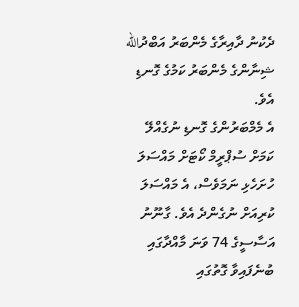ދެކުނު ދާއިރާގެ މެންބަރު އަބްދުالله ޝިނާންގެ މެންބަރު ކަމުގެ ގޮނޑި އެވެ.
އެ މެމްބަރުންގެ ގޮނޑި ނުގެއްލޭ ކަމަށް ސުޕްރީމް ކޯޓަށް މައްސަލަ ހުށަހެޅި ނަމަވެސް، އެ މައްސަލަ ކުރިއަށް ނުގެންދެ އެވެ. ގާނޫނު އަސާސީގެ 74 ވަނަ މާއްދާގައި ބުނެފައިވާ ގޮތުގައި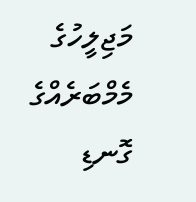މަޖިލީހުގެ މެމްބަރެއްގެ ގޮނޑި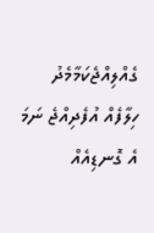ގެއްލިއްޖެކަމާމެދު ހިލާފެއް އުފެދިއްޖެ ނަމަ އެ ގޮނޑިއެއް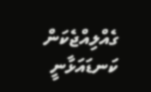ގެއްލިއްޖެކަން ކަނޑައަޅާނީ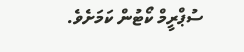ސުޕްރީމް ކޯޓުން ކަމަށެވެ.